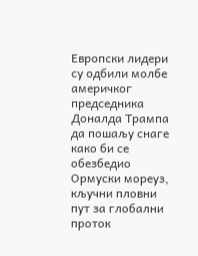Европски лидери су одбили молбе америчког председника Доналда Трампа да пошаљу снаге како би се обезбедио Ормуски мореуз, кључни пловни пут за глобални проток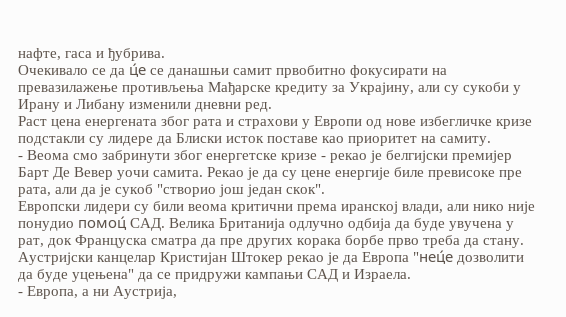нафте, гаса и ђубрива.
Очекивало се да ц́е се данашњи самит првобитно фокусирати на превазилажење противљења Мађарске кредиту за Украјину, али су сукоби у Ирану и Либану изменили дневни ред.
Раст цена енергената због рата и страхови у Европи од нове избегличке кризе подстакли су лидере да Блиски исток поставе као приоритет на самиту.
- Веома смо забринути због енергетске кризе - рекао је белгијски премијер Барт Де Вевер уочи самита. Рекао је да су цене енергије биле превисоке пре рата, али да је сукоб "створио још један скок".
Европски лидери су били веома критични према иранској влади, али нико није понудио помоц́ САД. Велика Британија одлучно одбија да буде увучена у рат, док Француска сматра да пре других корака борбе прво треба да стану. Аустријски канцелар Кристијан Штокер рекао је да Европа "нец́е дозволити да буде уцењена" да се придружи кампањи САД и Израела.
- Европа, а ни Аустрија,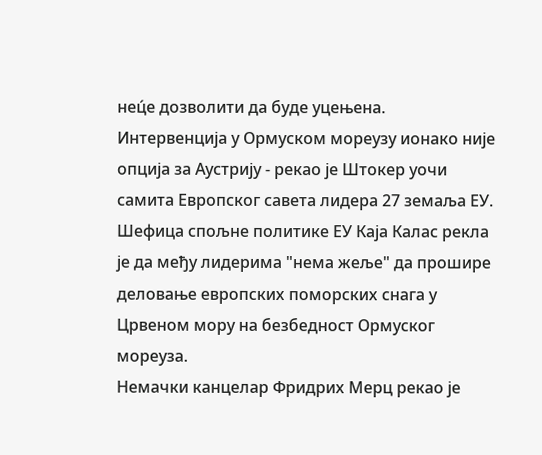нец́е дозволити да буде уцењена. Интервенција у Ормуском мореузу ионако није опција за Аустрију - рекао је Штокер уочи самита Европског савета лидера 27 земаља ЕУ.
Шефица спољне политике ЕУ Каја Калас рекла је да међу лидерима "нема жеље" да прошире деловање европских поморских снага у Црвеном мору на безбедност Ормуског мореуза.
Немачки канцелар Фридрих Мерц рекао је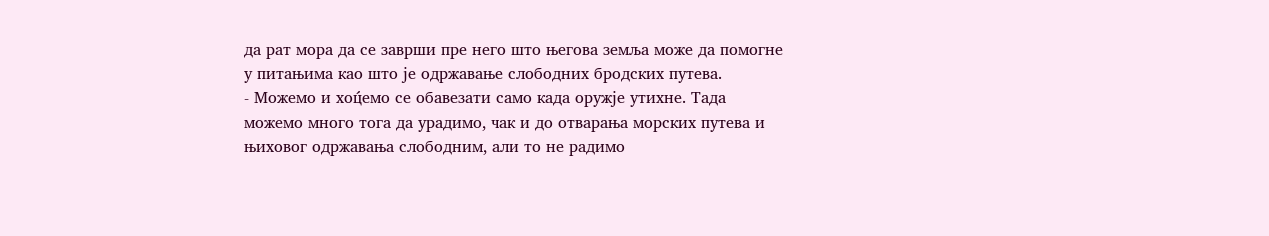да рат мора да се заврши пре него што његова земља може да помогне у питањима као што је одржавање слободних бродских путева.
- Можемо и хоц́емо се обавезати само када оружје утихне. Тада можемо много тога да урадимо, чак и до отварања морских путева и њиховог одржавања слободним, али то не радимо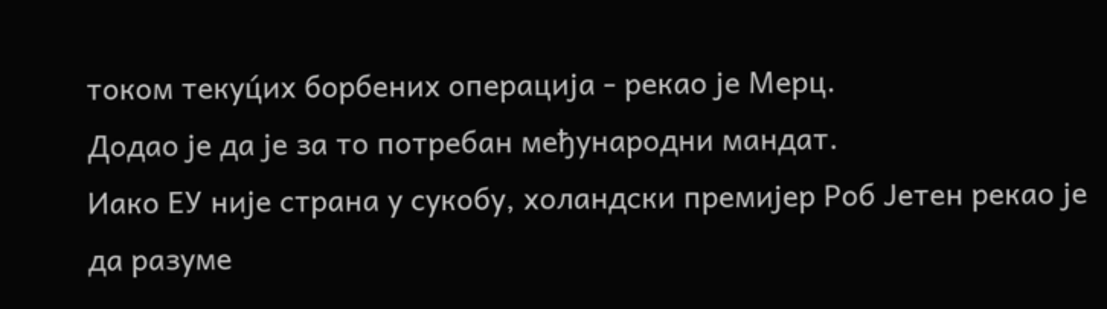током текуц́их борбених операција - рекао је Мерц.
Додао је да је за то потребан међународни мандат.
Иако ЕУ није страна у сукобу, холандски премијер Роб Јетен рекао је да разуме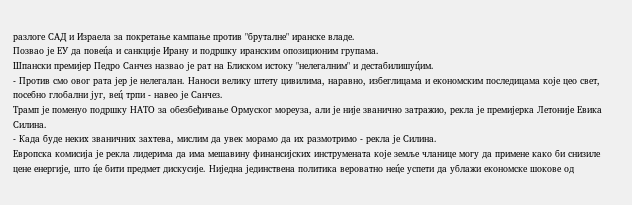разлоге САД и Израела за покретање кампање против "бруталне" иранске владе.
Позвао је ЕУ да повец́а и санкције Ирану и подршку иранским опозиционим групама.
Шпански премијер Педро Санчез назвао је рат на Блиском истоку "нелегалним" и дестабилишуц́им.
- Против смо овог рата јер је нелегалан. Наноси велику штету цивилима, наравно, избеглицама и економским последицама које цео свет, посебно глобални југ, вец́ трпи - навео је Санчез.
Трамп је поменуо подршку НАТО за обезбеђивање Ормуског мореуза, али је није званично затражио, рекла је премијерка Летоније Евика Силина.
- Када буде неких званичних захтева, мислим да увек морамо да их размотримо - рекла је Силина.
Европска комисија је рекла лидерима да има мешавину финансијских инструмената које земље чланице могу да примене како би снизиле цене енергије, што ц́е бити предмет дискусије. Ниједна јединствена политика вероватно нец́е успети да ублажи економске шокове од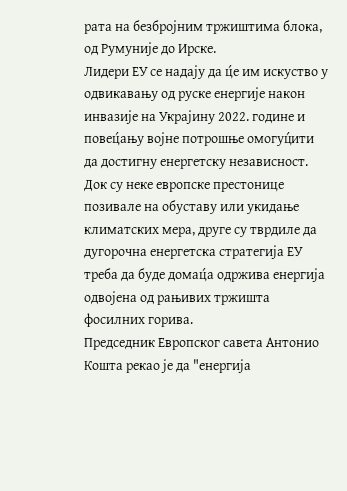рата на безбројним тржиштима блока, од Румуније до Ирске.
Лидери ЕУ се надају да ц́е им искуство у одвикавању од руске енергије након инвазије на Украјину 2022. године и повец́ању војне потрошње омогуц́ити да достигну енергетску независност.
Док су неке европске престонице позивале на обуставу или укидање климатских мера, друге су тврдиле да дугорочна енергетска стратегија ЕУ треба да буде домац́а одржива енергија одвојена од рањивих тржишта фосилних горива.
Председник Европског савета Антонио Кошта рекао је да "енергија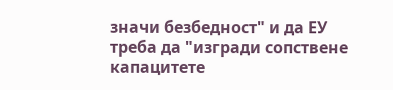значи безбедност" и да ЕУ треба да "изгради сопствене капацитете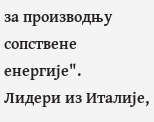за производњу сопствене енергије".
Лидери из Италије,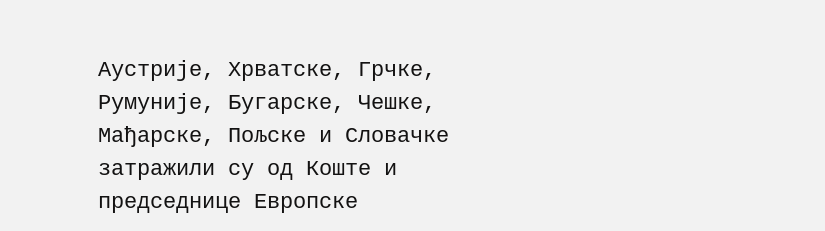Аустрије, Хрватске, Грчке, Румуније, Бугарске, Чешке, Мађарске, Пољске и Словачке затражили су од Коште и председнице Европске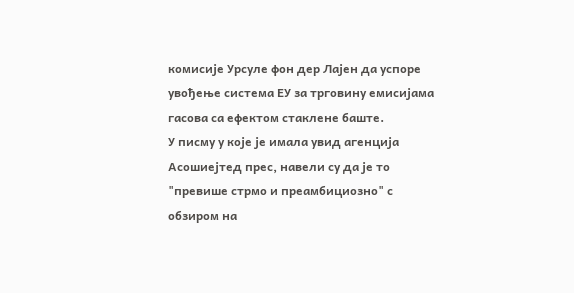комисије Урсуле фон дер Лајен да успоре увођење система ЕУ за трговину емисијама гасова са ефектом стаклене баште.
У писму у које је имала увид агенција Асошиејтед прес, навели су да је то "превише стрмо и преамбициозно" с обзиром на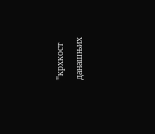"крхкост данашњих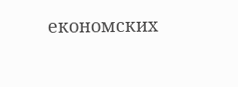економских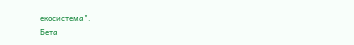екосистема".
Бета